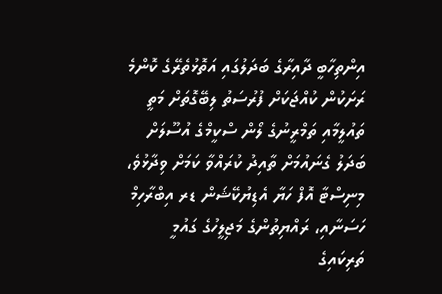އިންތިހާބީ ދާއިރާގެ ބަދަލުގައި އަތޮޅުތެރޭގެ ކޮންމެ ރަށަކުން ކުއްޖަކަށް ފުރުސަތު ލިބޭގޮތަށް މަތީ ތައުލީމާއި ތަމްރީނުގެ ލޯން ސްކީމްގެ އުސޫލަށް ބަދަލު ގެނައުމަށް ތާއިދު ކުރައްވާ ކަމަށް ވިދާޅުވެ، މިނިސްޓާ އޮފް ހަޔާ އެޑިޔުކޭޝަން ޑރ އިބްރާހިމް ހަސަނާއި، ރައްޔިތުންގެ މަޖިލީހުގެ ގައުމީ ތަރިކައިގެ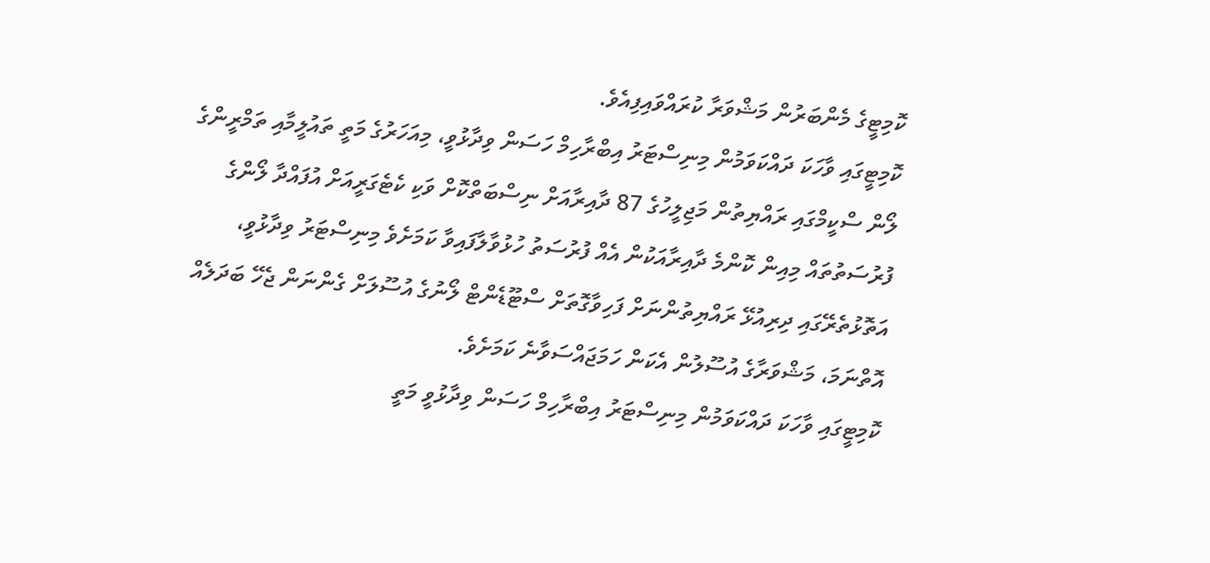ކޮމިޓީގެ މެންބަރުން މަޝްވަރާ ކުރައްވައިފިއެވެ.
ކޮމިޓީގައި ވާހަކަ ދައްކަވަމުން މިނިސްޓަރު އިބްރާހިމް ހަސަން ވިދާޅުވީ، މިއަހަރުގެ މަތީ ތައުލީމާއި ތަމްރީންގެ ލޯން ސްކީމްގައި ރައްޔިތުން މަޖިލީހުގެ 87 ދާއިރާއަށް ނިސްބަތްކޮށް ވަކި ކެޓެގަރީއަށް އުފައްދާ ލޯންގެ ފުރުސަތުތައް މިއިން ކޮންމެ ދާއިރާއަކުން އެއް ފުރުސަތު ހުޅުވާލާފައިވާ ކަމަށެވެ މިނިސްޓަރު ވިދާޅުވީ، އަތޮޅުތެރޭގައި ދިރިއުޅޭ ރައްޔިތުންނަށް ފަހިވާގޮތަށް ސްޓޫޑެންޓް ލޯނުގެ އުސޫލަށް ގެންނަން ޖެހޭ ބަދަލެއް އޮތްނަމަ، މަޝްވަރާގެ އުސޫލުން އެކަން ހަމަޖައްސަވާނެ ކަމަށެވެ.
ކޮމިޓީގައި ވާހަކަ ދައްކަވަމުން މިނިސްޓަރު އިބްރާހިމް ހަސަން ވިދާޅުވީ މަތީ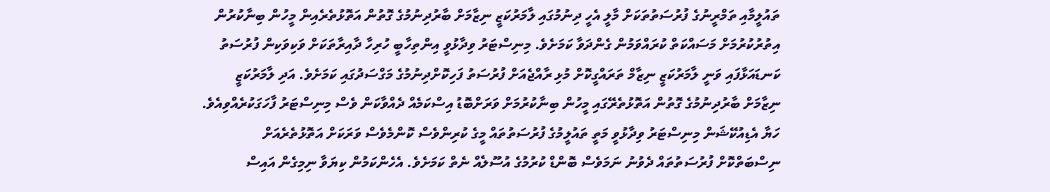ތައުލީމާއި ތަމްރީނުގެ ފުރުސަތުތަކަށް މާލީ އެހީ ދިނުމުގައި ލާމަރުކަޒީ ނިޒާމަށް ބާރުދިނުމުގެ ގޮތުން އަތޮޅުތެރެއިން މީހުން ބިނާކުރުން އިތުރުކުރުމަށް މަސައްކަތް ކުރައްވަމުން ގެންދަވާ ކަމަށެވެ. މިނިސްޓަރު ވިދާޅުވީ އިންތިހާބީ ހުރިހާ ދާއިރާތަކަށް ވަކިވަކިން ފުރުސަތު ކަނޑައަޅާފައި ވަނީ ލާމަރުކަޒީ ނިޒާމް ތަރައްގީކޮށް މުޅި ރާއްޖެއަށް ފުރުސަތު ފަހިކޮށްދިނުމުގެ މަގްސަދުގައި ކަމަށެވެ. އަދި ލާމަރުކަޒީ ނިޒާމަށް ބާރުދިނުމުގެ ގޮތުން އަތޮޅުތެރޭގައި މީހުން ބިނާކުރުމަށް ވަރަށްބޮޑު އިސްކަމެއް ދެއްވާކަން ވެސް މިނިސްޓަރު ފާހަގަކުރެއްވިއެވެ.
ހަޔާ އެޑިއުކޭޝަން މިނިސްޓަރު ވިދާޅުވީ މަތީ ތައުލީމުގެ ފުރުސަތުތައް މީގެ ކުރިންވެސް ކޮންމެވެސް ވަރަކަށް އަތޮޅުތެރެއަށް ނިސްބަތްކޮށް ފުރުސަތުތައް ދެވުނު ނަމަވެސް ބޮންޑް ކުރުމުގެ އުސޫލެއް ނެތް ކަމަށެވެ. އެހެންކަމުން ކިޔަވާ ނިމިގެން އައިސް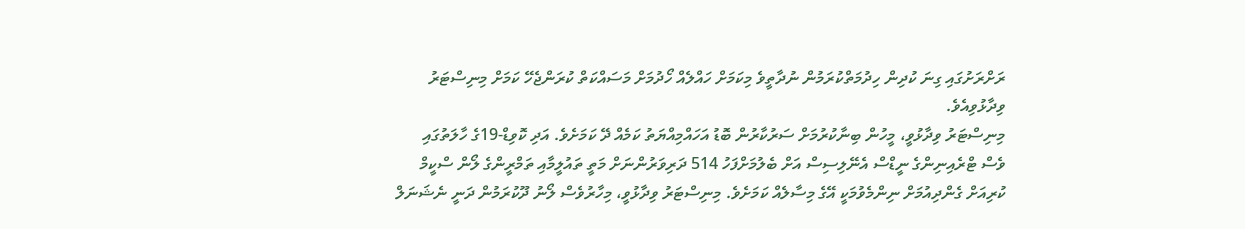ރަށްރަށުގައި ގިނަ ކުދިން ހިދުމަތްކުރަމުން ނުދާތީވެ މިކަމަށް ހައްލެއް ހޯދުމަށް މަސައްކަތް ކުރަންޖެހޭ ކަމަށް މިނިސްޓަރު ވިދާޅުވިއެވެ.
މިނިސްޓަރު ވިދާޅުވީ، މީހުން ބިނާކުރުމަށް ސަރުކާރުން ބޮޑު އަހައްމިއްޔަތު ކަމެއް ދޭ ކަމަށެވެ. އަދި ކޮވިޑް-19ގެ ހާލަތުގައި ވެސް ޓްރެއިނިންގެ ނީޑްސް އެނޭލިސިސް އަށް ބެލުމަށްފަހު 514 ދަރިވަރުންނަށް މަތީ ތައުލީމާއި ތަމްރީންގެ ލޯން ސްކީމް ކުރިއަށް ގެންދިއުމަށް ނިންމެވުމަކީ އޭގެ މިސާލެއް ކަމަށެވެ. މިނިސްޓަރު ވިދާޅުވީ، މިހާރުވެސް ލޯނު ދޫކުރަމުން ދަނީ ނެޝަނަލް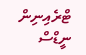ޓްރެއިނިން ނީޑްސް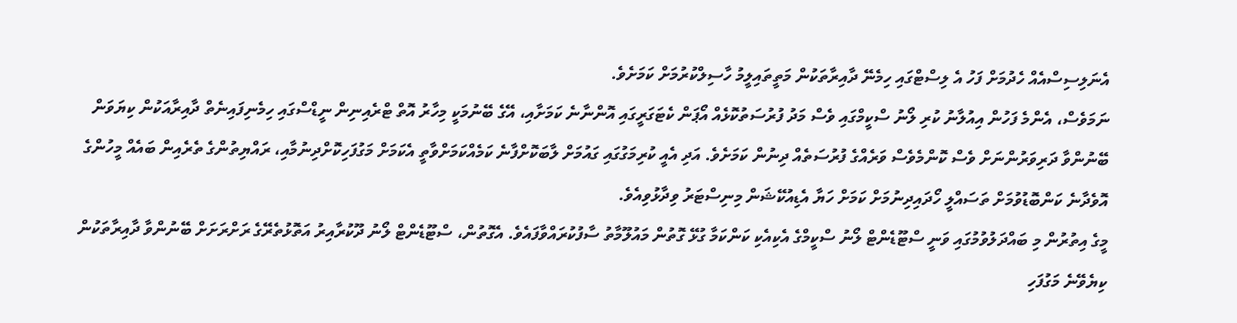އެނަލިސިސްއެއް ހެދުމަށް ފަހު އެ ލިސްޓްގައި ހިމެނޭ ދާއިރާތަކުން މަތީތައިލީމު ހާސިލްކުރުމަށް ކަމަށެވެ.
ނަމަވެސް، އެންމެ ފަހުން އިއުލާނު ކުރި ލޯނު ސްކީމްގައި ވެސް މަދު ފުރުސަތުކޮޅެއް އޯޕަން ކެޓަގަރީގައި އޮންނާނެ ކަމަށާއި، އޭގެ ބޭނުމަކީ މިހާރު އޮތް ޓްރެއިނިން ނީޑްސްގައި ހިމެނިފައިނެތް ދާއިރާއަކުން ކިޔަވަން ބޭނުންވާ ދަރިވަރުންނަށް ވެސް ކޮންމެވެސް ވަރެއްގެ ފުރުސަތެއް ދިނުން ކަމަށެވެ. އަދި އެއީ ކުރިމަގުގައި ގައުމަށް ލާބަކޮށްފާނެ ކަމެއްކަމަށްވާތީ އެކަމަށް މަގުފަހިކޮށްދިނުމާއި، ރައްޔިތުންގެ ތެރެއިން ބައެއް މީހުންގެ އޮވެދާނެ ކަންބޮޑުވުމަށް ތަސައްލީ ހޯދައިދިނުމަށް ކަމަށް ހަޔާ އެޑިއުކޭޝަން މިނިސްޓަރު ވިދާޅުވިއެވެ.
މީގެ އިތުރުން މި ބައްދަލުވުމުގައި ވަނީ ސްޓޫޑެންޓް ލޯނު ސްކީމްގެ އެކިއެކި ކަންކަމާ ގުޅޭ ގޮތުން މައުލޫމާތު ސާފުކުރައްވާފައެވެ. އެގޮތުން، ސްޓޫޑެންޓް ލޯނު ދޫކުރާއިރު އަތޮޅުތެރޭގެ ރަށްރަށަށް ބޭނުންވާ ދާއިރާތަކުން ކިޔެވޭނެ މަގުފަހި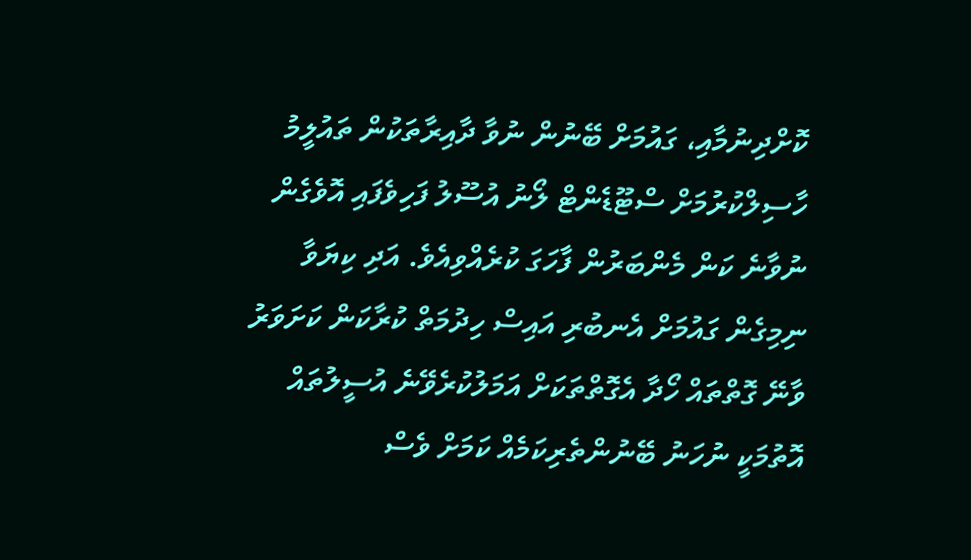ކޮށްދިނުމާއި، ގައުމަށް ބޭނުން ނުވާ ދާއިރާތަކުން ތައުލީމު ހާސިލްކުރުމަށް ސްޓޫޑެންޓް ލޯނު އުސޫލު ފަހިވެފައި އޮވެގެން ނުވާނެ ކަން މެންބަރުން ފާހަގަ ކުރެއްވިއެވެ. އަދި ކިޔަވާ ނިމިގެން ގައުމަށް އެނބުރި އައިސް ހިދުމަތް ކުރާކަން ކަށަވަރު ވާނޭ ގޮތްތައް ހޯދާ އެގޮތްތަކަށް އަމަލުކުރެވޭނެ އުސީލުތައް އޮތުމަކީ ނުހަނު ބޭނުންތެރިކަމެއް ކަމަށް ވެސް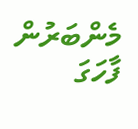މެންބަރުން ފާހަގަ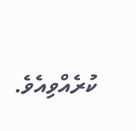ކުރެއްވިއެވެ.